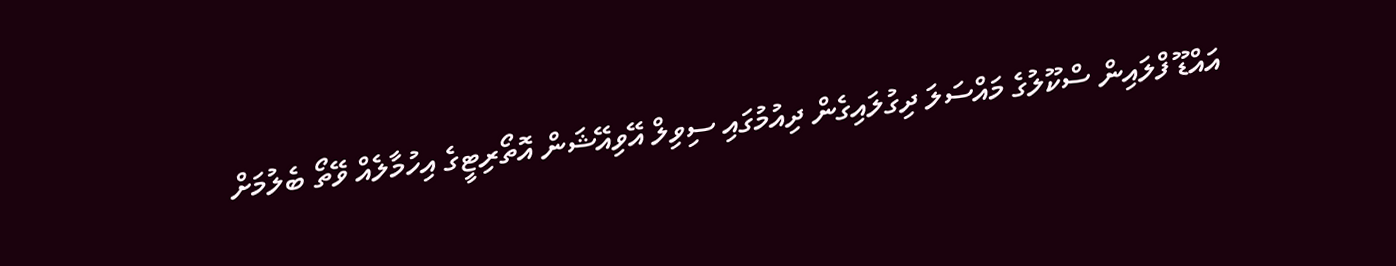އައްޑޫ ފްލައިން ސްކޫލުގެ މައްސަލަ ދިގުލައިގެން ދިއުމުގައި ސިވިލް އޭވިއޭޝަން އޮތޯރިޓީގެ އިހުމާލެއް ވޭތޯ ބެލުމަށް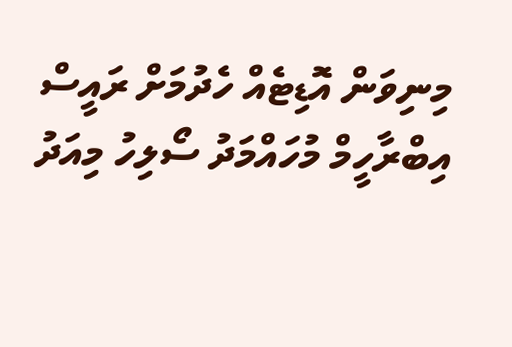މިނިވަން އޮޑިޓެއް ހެދުމަށް ރައީސް އިބްރާހީމް މުހައްމަދު ސޯލިހު މިއަދު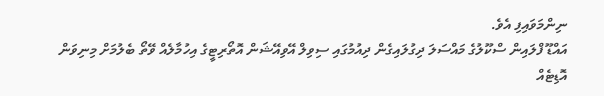ނިންމަވައިފި އެވެ.
އައްޑޫ ފްލައިން ސްކޫލުގެ މައްސަލަ ދިގުލައިގެން ދިއުމުގައި ސިވިލް އޭވިއޭޝަން އޮތޯރިޓީގެ އިހުމާލެއް ވޭތޯ ބެލުމަށް މިނިވަން އޮޑިޓެއް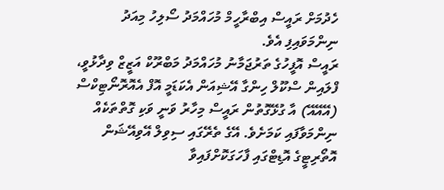ހެދުމަށް ރައީސް އިބްރާހީމް މުހައްމަދު ސޯލިހު މިއަދު ނިންމަވައިފި އެވެ.
ރައީސް އޮފީހުގެ ތަރުޖަމާނު މުހައްމަދު މަބްރޫކް އަޒީޒް ވިދާޅުވީ، ފްލައިން ސްކޫލް ހިންގާ އޭޝިއަން އެކަޑަމީ އޮފް އެއޮރޮނޯޓިކްސް (އޭއޭއޭ) އާ ގުޅޭގޮތުން ރައީސް މިހާރު ވަނީ ވަކި ގޮތްތަކެއް ނިންމަވާފައި ކަމަށެވެ. އޭގެ ތެރޭގައި ސިވިލް އޭވިއޭޝަން އޮތޯރިޓީގެ އޮޑިޓްގައި ފާހަގަކޮށްފައިވާ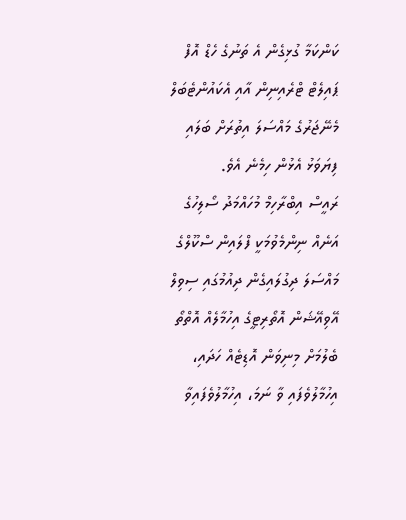ކަންކަމާ ގުޅިގެން އެ ތަނުގެ ހެޑް އޮފް ޕައިލެޓް ޓްރެއިނިން އާއި އެކައުންޓެބަލް މެނޭޖަރުގެ މައްސަލަ އިތުރަށް ބަލައި ފިޔަވަޅު އެޅުން ހިމެނެ އެވެ.
ރައީސް އިބްރާހިމް މުހައްމަދު ސޯލިހުގެ އަނެއް ނިންމެވުމަކީ ފްލައިން ސްކޫލްގެ މައްސަލަ ދިގުލައިގެން ދިއުމުގައި ސިވިލް އޭވިއޭޝަން އޮތޯރިޓީގެ އިހުމާލެއް އޮތްތޯ ބެލުމަށް މިނިވަން އޮޑިޓެއް ހަދައި، އިހުމާލުވެފައި ވާ ނަމަ، އިހުމާލުވެފައިވާ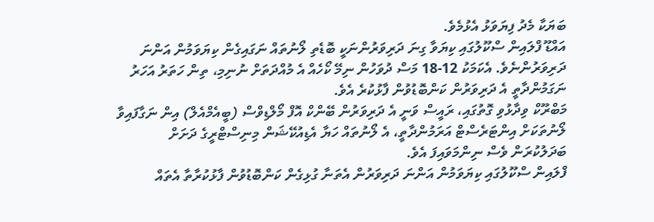ބަޔަކާ މެދު ފިޔަވަޅު އެޅުމެވެ.
އައްޑޫ ފްލައިން ސްކޫލުގައި ކިޔަވާ ގިނަ ދަރިވަރުންނަކީ ބޮޑެތި ލޯނުތައް ނަގައިގެން ކިޔަވަމުން އަންނަ ދަރިވަރުންނެވެ. އެކަމަކު 12-18 މަސް ދުވަހުން ނިމޭ ކޯހެއް އެ މުއްދަތަށް ނުނިމި، ތިން ހަތަރު އަހަރު ނަގަމުންދާތީ އެ ދަރިވަރުން ކަންބޮޑުވުން ފާޅުކުރެ އެވެ.
މަބްރޫކް ވިދާޅުވި ގޮތުގައި، ރައީސް ވަނީ އެ ދަރިވަރުން ބޭންކް އޮފް މޯލްޑިވްސް (ބީއެމްއެލް) އިން ނަގާފައިވާ ލޯނުތަކަށް އިންޓަރެސްޓް އަރަމުންދާތީ، އެ ލޯނުތައް ހަޔާ އެޑިއުކޭޝަން މިނިސްޓްރީގެ ދަށަށް ބަދަލުކުރަން ވެސް ނިންމަވައިފަ އެވެ.
ފްލައިން ސްކޫލުގައި ކިޔަވަމުން އަންނަ ދަރިވަރުން އެތަނާ ގުޅިގެން ކަންބޮޑުވުން ފާޅުކުރާތާ އެތައް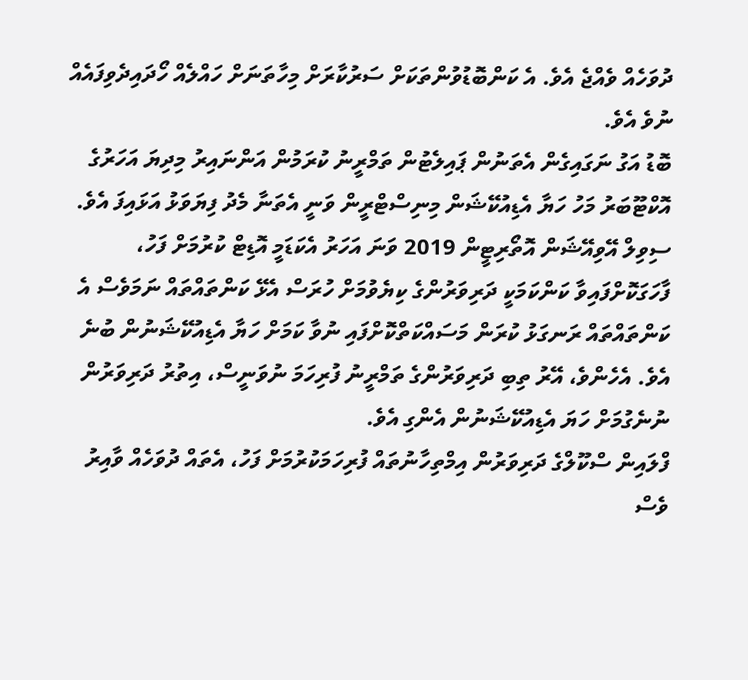ދުވަހެއް ވެއްޖެ އެވެ. އެ ކަންބޮޑުވުންތަކަށް ސަރުކާރަށް މިހާތަނަށް ހައްލެއް ހޯދައިދެވިފައެއް ނުވެ އެވެ.
ބޮޑު އަގު ނަގައިގެން އެތަނުން ޕައިލެޓުން ތަމްރީނު ކުރަމުން އަންނައިރު މިދިޔަ އަހަރުގެ އޮކްޓޫބަރު މަހު ހަޔާ އެޑިއުކޭޝަން މިނިސްޓްރީން ވަނީ އެތަނާ މެދު ފިޔަވަޅު އަޅައިފަ އެވެ. ސިވިލް އޭވިއޭޝަން އޮތޯރިޓީން 2019 ވަނަ އަހަރު އެކަޑަމީ އޮޑިޓް ކުރުމަށް ފަހު، ފާހަގަކޮށްފައިވާ ކަންކަމަކީ ދަރިވަރުންގެ ކިޔެވުމަށް ހުރަސް އެޅޭ ކަންތައްތައް ނަމަވެސް އެ ކަންތައްތައް ރަނގަޅު ކުރަން މަސައްކަތްކޮށްފައި ނުވާ ކަމަށް ހަޔާ އެޑިއުކޭޝަނުން ބުނެ އެވެ. އެހެންވެ، އޭރު ތިބި ދަރިވަރުންގެ ތަމްރީނު ފުރިހަމަ ނުވަނީސް، އިތުރު ދަރިވަރުން ނުނެގުމަށް ހަޔަ އެޑިއުކޭޝަނުން އެންގި އެވެ.
ފްލައިން ސްކޫލްގެ ދަރިވަރުން އިމްތިހާނުތައް ފުރިހަމަކުރުމަށް ފަހު، އެތައް ދުވަހެއް ވާއިރު ވެސް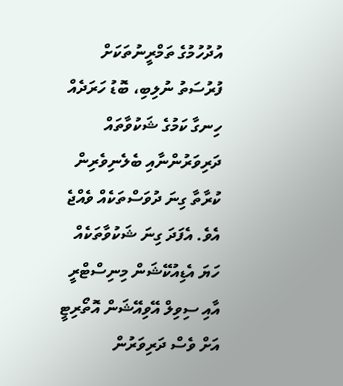އުދުހުމުގެ ތަމްރީނުތަކަށް ފުރުސަތު ނުލިބި، ބޮޑު ހަރަދެއް ހިނގާ ކަމުގެ ޝަކުވާތައް ދަރިވަރުންނާއި ބެލެނިވެރިން ކުރާތާ ގިނަ ދުވަސްތަކެއް ވެއްޖެ އެވެ. އެފަދަ ގިނަ ޝަކުވާތަކެއް ހަޔަ އެޑިއުކޭޝަން މިނިސްޓްރީ އާއި ސިވިލް އޭވިއޭޝަން އޮތޯރިޓީ އަށް ވެސް ދަރިވަރުން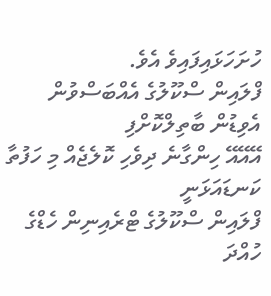ހުށަހަޅައިފައިވެ އެވެ.
ފްލައިން ސްކޫލުގެ އެއްބަސްވުން އެވިޑުން ބާތިލްކޮށްފި
އޭއޭއޭ ހިންގާނެ ދިވެހި ކޮލެޖެއް މި ހަފުތާ ކަނޑައަޅަނީ
ފްލައިން ސްކޫލުގެ ޓްރެއިނިން ހެޑްގެ ހުއްދަ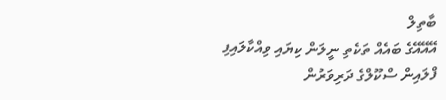ބާތިލް
އޭއޭއޭގެ ބައެއް ތަކެތި ނީލަން ކިޔައި ވިއްކާލައިފި
ފްލައިން ސްކޫލްގެ ދަރިވަރުން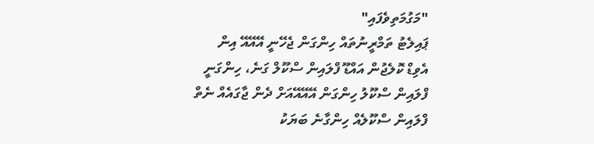"މަގުމަތިވެފައި"
ޕައިލެޓު ތަމްރީނުތައް ހިންގަން ޖެހޭނީ އޭއޭއޭ އިން
އެވިޑް ކޮލެޖުން އައްޑޫ ފްލައިން ސްކޫލް ގަނެ، ހިންގަނީ
ފްލައިން ސްކޫލު ހިންގަން އޭއޭއޭއަށް ދެން ޖާގައެއް ނެތް
ފްލައިން ސްކޫލެއް ހިންގާނެ ބަޔަކު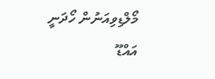މޯލްޑިވިއަނުން ހޯދަނީ
އައްޑޫ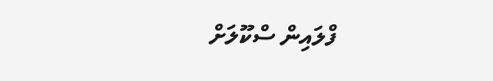ފްލައިން ސްކޫލަށް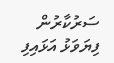ސަރުކާރުން ފިޔަވަޅު އަޅައިފި